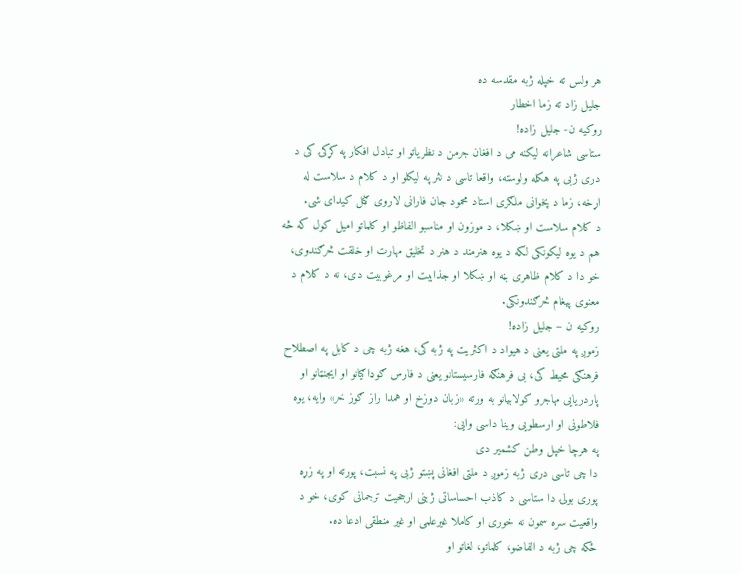هر ولس ته خپله ژبه مقدسه ده
جلیل زاد ته زما اخطار
روکیه ن- جلیل زاده!
ستاسی شاعرانه لیکنه می د افغان جرمن د نظریاتو او تبادل افکار په کړکۍ کی د دری ژبی په هکله ولوسته، واقعا تاسی د نثر په لیکلو او د کلام د سلاست له اړخه، زما د پخوانی ملګری استاد محمود جان فارانی لاروی ګڼل کیدای شی.
د کلام سلاست او ښکلا، د موزون او مناسبو الفاظو او کلماتو امیل کول که څه هم د یوه لیکونکی لکه د یوه هنرمند د هنر د تخلیق مهارت او خلقت څرګندوی، خو دا د کلام ظاهری بڼه او ښکلا او جذابیت او مرغوبیت دی، نه د کلام د معنوی پیغام څرګندونکی.
روکیه ن – جلیل زاده!
زموږ په ملتی یعنی د هیواد د اکثریت په ژبه کی، هغه ژبه چی د کابل په اصطلاح فرهنګی محیط کی، بی فرهنګه فارسیستانو یعنی د فارس ګوډاګیانو او ایجنټانو او پاردریایی مهاجرو کولابیانو به ورته «زبان دوزخ او همدا راز ګوز خر» وایه، یوه فلاطونی او ارسطویی وینا داسی وایی:
په هرچا خپل وطن کشمیر دی
دا چی تاسی دری ژبه زموږ د ملتی افغانی پښتو ژبی په نسبت، پورته او په زړه پوری بولۍ دا ستاسی د کاذب احساساتی ژبنی ارجحیت ترجمانی کوی، خو د واقعیت سره سمون نه خوری او کاملا غیرعلمی او غیر منطقی ادعا ده.
ځکه چی ژبه د الفاضو، کلماتو، لغاتو او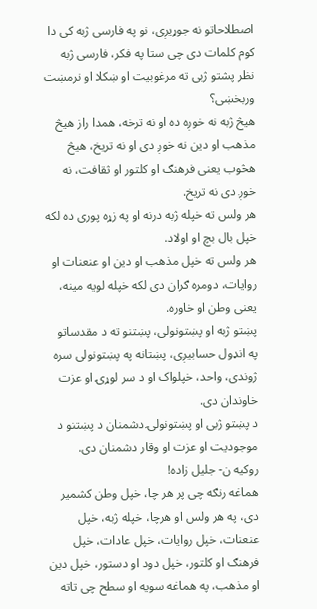اصطلاحاتو نه جوړیږی، نو په فارسی ژبه کی دا کوم کلمات دی چی ستا په فکر، فارسی ژبه نظر پشتو ژبی ته مرغوبیت او ښکلا او نرمښت وربخښی؟
هیڅ ژبه نه خوږه ده او نه ترخه، همدا راز هیڅ مذهب او دین نه خوږ دی او نه تریخ، هیڅ هڅوب یعنی فرهنګ او کلتور او ثقافت، نه خوږ دی نه تریخ.
هر ولس ته خپله ژبه درنه او په زړه پوری ده لکه خپل بال بچ او اولاد.
هر ولس ته خپل مذهب او دین او عنعنات او روایات، دومره ګران دی لکه خپله لویه مینه، یعنی وطن او خاوره.
پښتو ژبه او پښتونولی، پښتنو ته د مقدساتو په انډول حسابیږی، پښتانه په پښتونولی سره ژوندی، واحد، خپلواک او د سر لوړۍ او عزت خاوندان دی.
د پښتو ژبی او پښتونولۍ دشمنان د پښتنو د موجودیت او عزت او وقار دشمنان دی.
روکیه ن- جلیل زاده!
هماغه رنګه چی پر هر چا، خپل وطن کشمیر دی، په هر ولس او هرچا، خپله ژبه، خپل عنعنات، خپل روایات، خپل عادات، خپل فرهنګ او کلتور، خپل دود او دستور، خپل دین او مذهب، په هماغه سویه او سطح چی تاته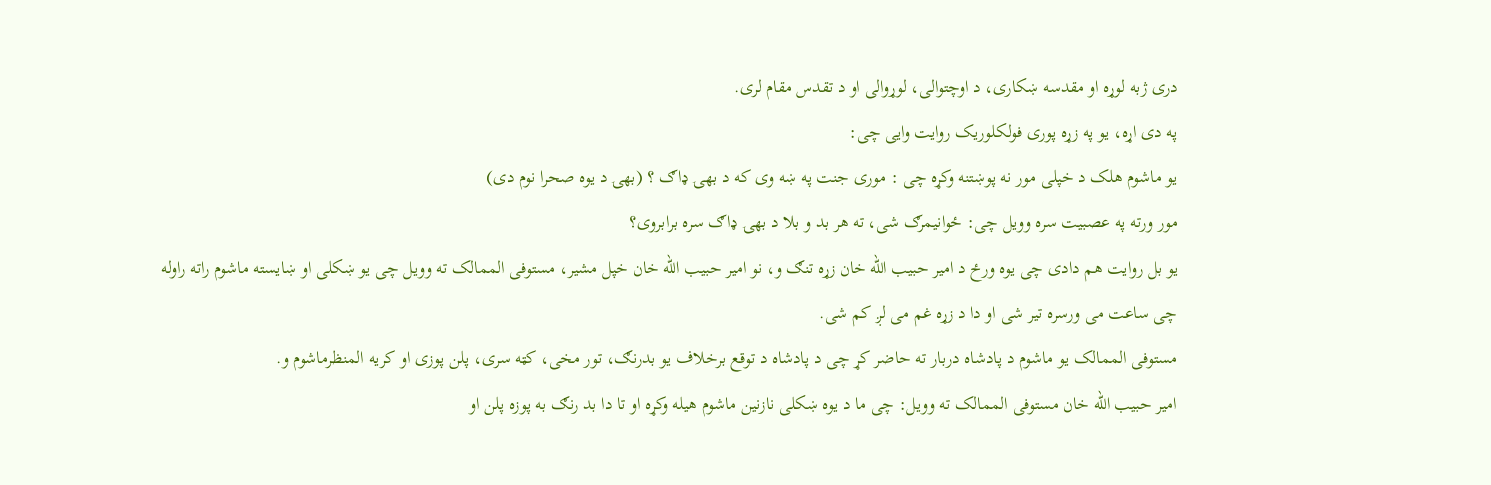دری ژبه لوړه او مقدسه ښکاری، د اوچتوالی، لوړوالی او د تقدس مقام لری.
په دی اړه، یو په زړه پوری فولکلوریک روایت وایی چی:
یو ماشوم هلک د خپلی مور نه پوښتنه وکړه چی : موری جنت په ښه وی که د بهۍ ډاګ ؟ (بهۍ د یوه صحرا نوم دی)
مور ورته په عصبیت سره وویل چی: ځوانیمرګ شی، ته هر بد و بلا د بهۍ ډاګ سره برابروی؟
یو بل روایت هم دادی چی یوه ورځ د امیر حبیب الله خان زړه تنګ و، نو امیر حبیب الله خان خپل مشیر، مستوفی الممالک ته وویل چی یو ښکلی او ښایسته ماشوم راته راوله چی ساعت می ورسره تیر شی او دا د زړه غم می لږ کم شی.
مستوفی الممالک یو ماشوم د پادشاه دربار ته حاضر کړ چی د پادشاه د توقع برخلاف یو بدرنګ، تور مخی، کټه سری، پلن پوزی او کریه المنظرماشوم و.
امیر حبیب الله خان مستوفی الممالک ته وویل: چی ما د یوه ښکلی نازنین ماشوم هیله وکړه او تا دا بد رنګ به پوزه پلن او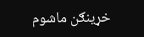خړینګن ماشوم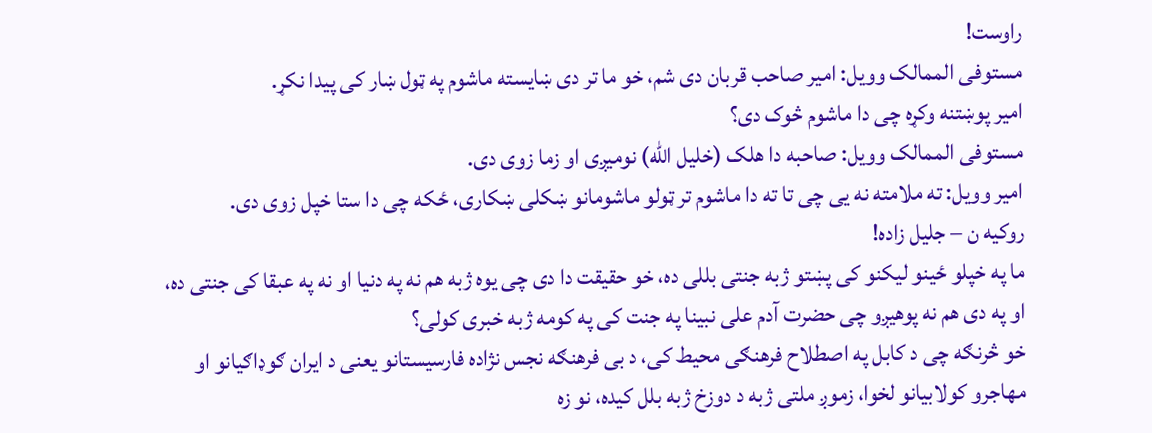راوست!
مستوفی الممالک وویل: امیر صاحب قربان دی شم، خو ما تر دی ښایسته ماشوم په ټول ښار کی پیدا نکړ.
امیر پوښتنه وکړه چی دا ماشوم څوک دی؟
مستوفی الممالک وویل: صاحبه دا هلک (خلیل الله) نومیږی او زما زوی دی.
امیر وویل: ته ملامته نه یی چی تا ته دا ماشوم تر ټولو ماشومانو ښکلی ښکاری، ځکه چی دا ستا خپل زوی دی.
روکیه ن – جلیل زاده!
ما په خپلو ځینو لیکنو کی پښتو ژبه جنتی بللی ده، خو حقیقت دا دی چی یوه ژبه هم نه په دنیا او نه په عبقا کی جنتی ده، او په دی هم نه پوهیږو چی حضرت آدم علی نبینا په جنت کی په کومه ژبه خبری کولی؟
خو څرنګه چی د کابل په اصطلاح فرهنګی محیط کی، د بی فرهنګه نجس نژاده فارسیستانو یعنی د ایران ګوډاګیانو او مهاجرو کولابیانو لخوا، زموږ ملتی ژبه د دوزخ ژبه بلل کیده، نو زه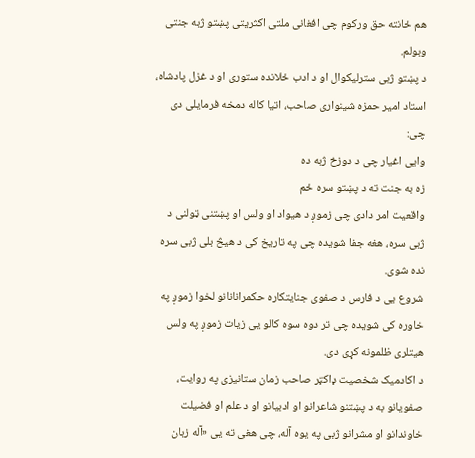هم ځانته حق ورکوم چی افغانی ملتی اکثریتی پښتو ژبه جنتی وبولم.
د پښتو ژبی سترلیکوال او د ادب ځلانده ستوری او د غزل پادشاه، استاد امیر حمزه شینواری صاحب، اتیا کاله دمخه فرمایلی دی چی:
وایی اغیار چی د دوزخ ژبه ده
زه به جنت ته د پښتو سره ځم
واقعیت امر دادی چی زموږ د هیواد او ولس او پښتنی ټولنی د ژبی سره، هغه جفا شویده چی په تاریخ کی د هيڅ بلی ژبی سره نده شوی.
شروع یی د فارس د صفوی جنایتکاره حکمرانانانو لخوا زموږ په خاوره کی شویده چی تر دوه سوه کالو یی زیات زموږ په ولس هیتلری ظلمونه کړی دی.
د اکادمیک شخصیت ډاکټر صاحب زمان ستانیزی په روایت، صفویانو به د پښتنو شاعرانو او ادبیانو او د علم او فضیلت خاوندانو او مشرانو ژبی په یوه آله، چی هغی ته یی «آله زبان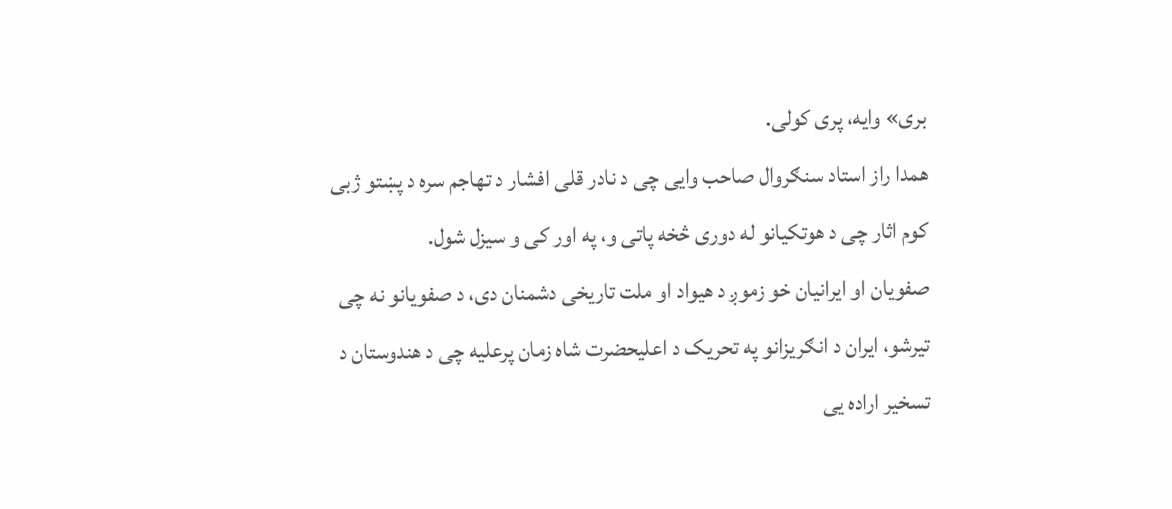بری» وایه، پری کولی.
همدا راز استاد سنګروال صاحب وایی چی د نادر قلی افشار د تهاجم سره د پښتو ژبی کوم اثار چی د هوتکیانو له دوری څخه پاتی و، په اور کی و سیزل شول.
صفویان او ایرانیان خو زموږ د هیواد او ملت تاریخی دشمنان دی، د صفویانو نه چی تیرشو، ایران د انګریزانو په تحریک د اعلیحضرت شاه زمان پرعلیه چی د هندوستان د تسخیر اراده یی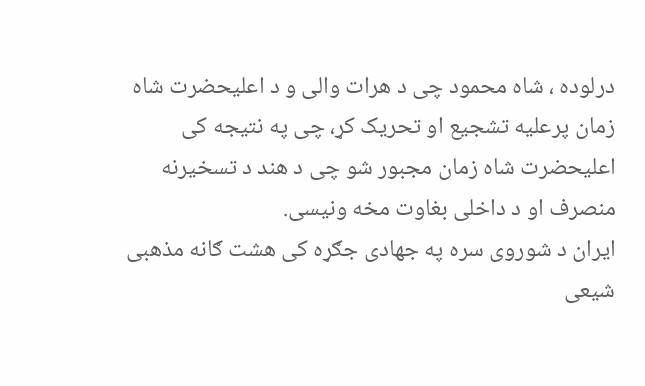درلوده ، شاه محمود چی د هرات والی و د اعلیحضرت شاه زمان پرعلیه تشجیع او تحریک کړ، چی په نتیجه کی اعلیحضرت شاه زمان مجبور شو چی د هند د تسخیرنه منصرف او د داخلی بغاوت مخه ونیسی.
ایران د شوروی سره په جهادی جګړه کی هشت ګانه مذهبی شیعی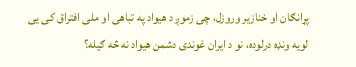پړانګان او خنازیر وروزل، چی زموږ د هیواد په تباهی او ملی افتراق کی یی لویه ونډه درلوده، نو د ایران غوندی دشمن هیواد نه څه ګیله؟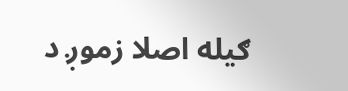ګیله اصلا زموږ د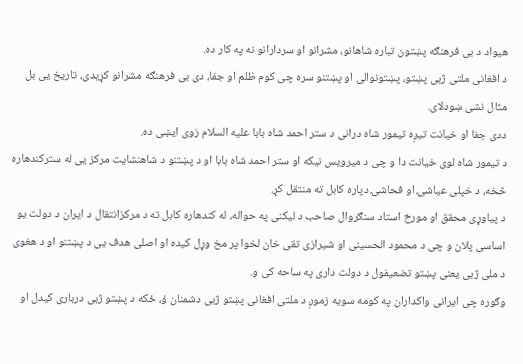هیواد د بی فرهنګه پښتون تباره شاهانو، مشرانو او سردارانو نه په کار ده.
د افغانی ملتی ژبی پښتو، پښتونوالی او پښتنو سره چی کوم ظلم او جفا، دی بی فرهنګه مشرانو کړیدی، تاریخ یی بل مثال نشی ښودلای.
ددی جفا او خیانت تیږه تیمور شاه درانی د ستر احمد شاه بابا علیه السلام زوی ایښی ده.
د تیمور شاه لوی خیانت دا و چی د میرویس نیکه او ستر احمد شاه بابا او د پښتنو د شاهنشایت مرکز یی له سترکندهاره څخه، د خپلی عیاشۍ او فحاشۍ دپاره کابل ته منتقل کړ.
د پیاوړی محقق او مورخ استاد سنګروال صاحب د لیکنی په حواله، له کندهاره کابل ته د مرکزانتقال د ایران د دولت یو اساسی پلان و چی د محمود الحسینی او شیرازی تقی خان لخوا پر مخ وړل کیده او اصلی هدف یی د پښتنو او د هغوی د ملی ژبی یعنی پښتو تضعیفول د دولت داری په ساحه کی و.
وګوره چی ایرانی واکداران په کومه سویه زموږ د ملتی افغانی پښتو ژبی دشمنان ؤ، ځکه د پښتو ژبی درباری کیدل او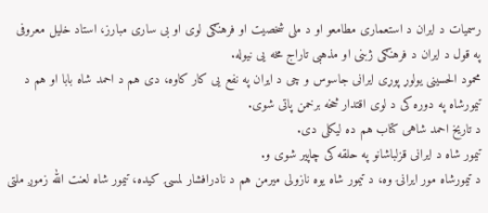رسمیات د ایران د استعماری مطامعو او د ملی شخصیت او فرهنګی لوی او بی ساری مبارز، استاد خلیل معروفی په قول د ایران د فرهنګی ژبنی او مذهبی تاراج مخه یی نیوله.
محمود الحسینی یولوړ پوړی ایرانی جاسوس و چی د ایران په نفع یی کار کاوه، دی هم د احمد شاه بابا او هم د تیمورشاه په دوره کی د لوی اقتدار څخه برخمن پاتی شوی.
د تاریخ احمد شاهی کتاب هم ده لیکلی دی.
تیمور شاه د ایرانی قزلباشانو په حلقه کی چاپیر شوی و.
د تیمورشاه مور ایرانۍ وه، د تیمور شاه یوه نازولی میرمن هم د نادرافشار لمسۍ کیده، تیمور شاه لعنت الله زموږ ملتی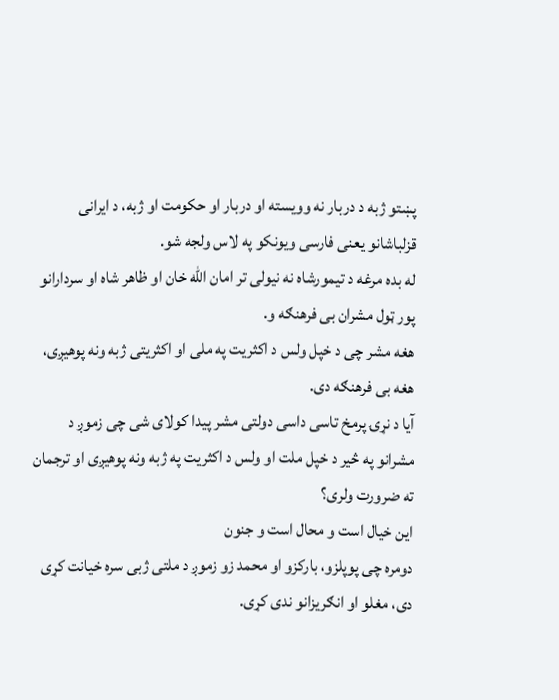پښتو ژبه د دربار نه وویسته او دربار او حکومت او ژبه، د ایرانی قزلباشانو یعنی فارسی ویونکو په لاس ولجه شو.
له بده مرغه د تیمورشاه نه نیولی تر امان الله خان او ظاهر شاه او سردارانو پور ټول مشران بی فرهنګه و.
هغه مشر چی د خپل ولس د اکثریت په ملی او اکثریتی ژبه ونه پوهیږی، هغه بی فرهنګه دی.
آیا د نړۍ پرمخ تاسی داسی دولتی مشر پیدا کولای شی چی زموږ د مشرانو په څیر د خپل ملت او ولس د اکثریت په ژبه ونه پوهیږی او ترجمان ته ضرورت ولری؟
این خیال است و محال است و جنون
دومره چی پوپلزو، بارکزو او محمد زو زموږ د ملتی ژبی سره خیانت کړی دی، مغلو او انګریزانو ندی کړی.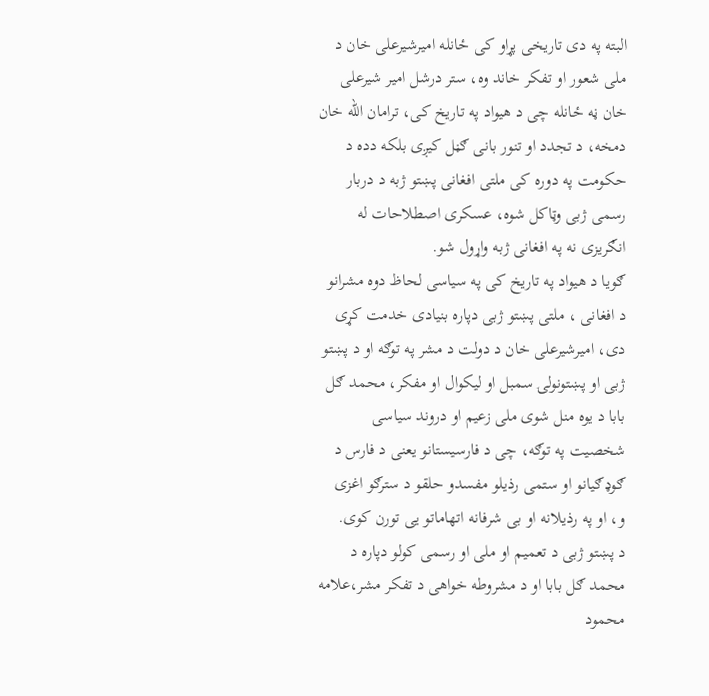البته په دی تاریخی پړاو کی ځانله امیرشیرعلی خان د ملی شعور او تفکر خاند وه، ستر درشل امیر شیرعلی خان ڼه ځانله چی د هیواد په تاریخ کی، ترامان الله خان دمخه، د تجدد او تنور بانی ګڼل کیږی بلکه دده د حکومت په دوره کی ملتی افغانی پښتو ژبه د دربار رسمی ژبی وټاکل شوه، عسکری اصطلاحات له انګریزی نه په افغانی ژبه واړول شو.
ګویا د هیواد په تاریخ کی په سیاسی لحاظ دوه مشرانو د افغانی ، ملتی پښتو ژبی دپاره بنیادی خدمت کړی دی، امیرشیرعلی خان د دولت د مشر په توګه او د پښتو ژبی او پښتونولۍ سمبل او لیکوال او مفکر، محمد ګل بابا د یوه منل شوی ملی زعیم او دروند سیاسی شخصیت په توګه، چی د فارسیستانو یعنی د فارس د ګوډګیانو او ستمی رذیلو مفسدو حلقو د سترګو اغزی و، او په رذیلانه او بی شرفانه اتهاماتو یی تورن کوی.
د پښتو ژبی د تعمیم او ملی او رسمی کولو دپاره د محمد ګل بابا او د مشروطه خواهی د تفکر مشر،علامه محمود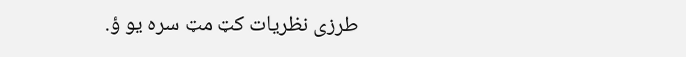طرزی نظریات کټ مټ سره یو ؤ.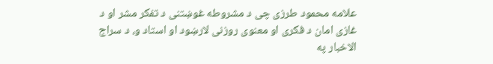علامه محمود طرزی چی د مشروطه غوښتنی د تفکر مشر او د غازی امان د فکری او معنوی روزنی لارښود او استاد و، د سراج الاخبار په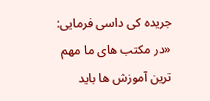جریده کی داسی فرمایی:
«در مکتب های ما مهم ترین آموزش ها باید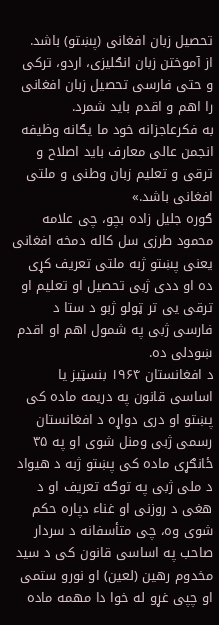تحصیل زبان افغانی (پښتو) باشد.
از آموختن زبان انګلیزی، اردو، ترکی و حتی فارسی تحصیل زبان افغانی را اهم و اقدم باید شمرد.
به فکرعاجزانه خود ما یګانه وظیفه انجمن عالی معارف باید اصلاح و ترقی و تعلیم زبان وطنی و ملتی افغانی باشد.»
ګوره جلیل زاده بچو، چی علامه محمود طرزی سل کاله دمخه افغانی یعنی پښتو ژبه ملتی تعریف کړی ده او ددی ژبی تحصیل او تعلیم او ترقی یی تر ټولو ژبو د ستا د فارسی ژبی په شمول اهم او اقدم ښودلی ده.
د افغانستان ۱۹۶۴ بنسټیز یا اساسی قانون په دریمه ماده کی پښتو او دری دواړه د افغانستان رسمی ژبی ومنل شوی او په ۳۵ ځانګړی ماده کی پښتو ژبه د هیواد د ملی ژبی په توګه تعریف او د هغی د روزنی او غناء دپاره حکم شوی وه، چی متأسفانه د سردار صاحب په اساسی قانون کی د سید مخدوم رهین (لعین) او نورو ستمی او چپی غړو له خوا دا مهمه ماده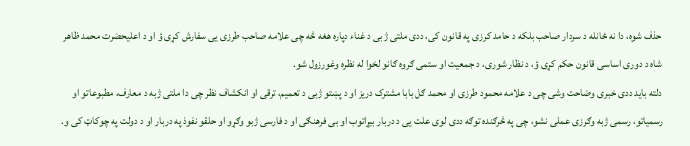حذف شوه، دا نه ځانله د سردار صاحب بلکه د حامد کرزی په قانون کی، ددی ملتی ژبی د غناء دپاره هغه څه چی علامه صاحب طرزی یی سفارش کړی ؤ او د اعلیحضرت محمد ظاهر شاه د دوری اساسی قانون حکم کړی ؤ، د نظار شوری، د جمعیت او ستمی ګروه ګانو لخوا له نظره وغورزول شو.
دلته باید ددی خبری وضاحت وشی چی د علامه محمود طرزی او محمد ګل بابا مشترک دریز او د پښتو ژبی د تعمیم، ترقی او انکشاف نظر چی دا ملتی ژبه د معارف، مطبوعاتو او رسمیاتو، رسمی ژبه وګرزی عملی نشو، چی په څرګنده توګه ددی لوی علت یی د دربار بیړاتوب او بی فرهنګی او د فارسی ژبو وګړو او حلقو نفوذ په دربار او د دولت په چوکاټ کی و.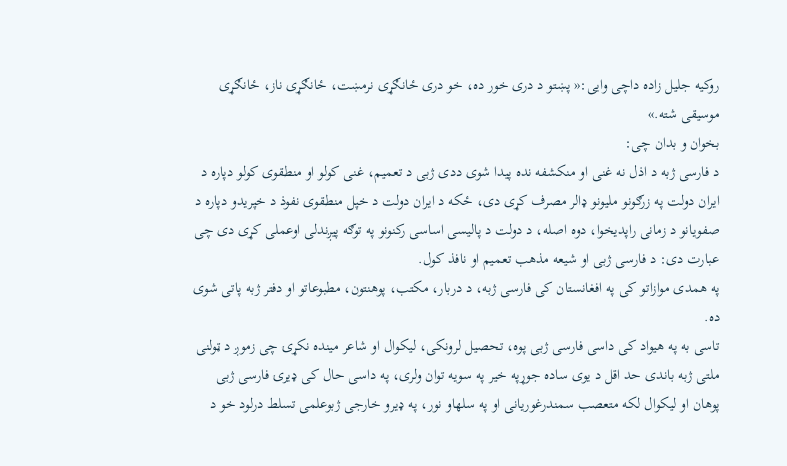روکیه جلیل زاده داچی وایی:« پښتو د دری خور ده، خو دری ځانګړی نرمښت، ځانګړی ناز، ځانګړی موسیقی شته.»
بخوان و بدان چی:
د فارسی ژبه د اذل نه غنی او منکشفه نده پیدا شوی ددی ژبی د تعمیم، غنی کولو او منطقوی کولو دپاره د ایران دولت په زرګونو ملیونو ډالر مصرف کړی دی، ځکه د ایران دولت د خپل منطقوی نفوذ د خپریدو دپاره د صفویانو د زمانی راپدیخوا، دوه اصله، د دولت د پالیسی اساسی رکنونو په توګه پیږندلی اوعملی کړی دی چی عبارت دی: د فارسی ژبی او شیعه مذهب تعمیم او نافذ کول.
په همدی موازاتو کی په افغانستان کی فارسی ژبه، د دربار، مکتب، پوهنتون، مطبوعاتو او دفتر ژبه پاتی شوی ده.
تاسی به په هیواد کی داسی فارسی ژبی پوه، تحصیل لرونکی، لیکوال او شاعر مینده نکړۍ چی زموږ د ټولنی ملتی ژبه باندی حد اقل د یوی ساده جوړپه خیر په سویه توان ولری، په داسی حال کی ډیرۍ فارسی ژبی پوهان او لیکوال لکه متعصب سمندرغوریانی او په سلهاو نور، په ډیرو خارجی ژبوعلمی تسلط درلود خو د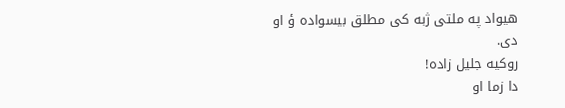هیواد په ملتی ژبه کی مطلق بیسواده ؤ او دی.
روکیه جلیل زاده!
دا زما او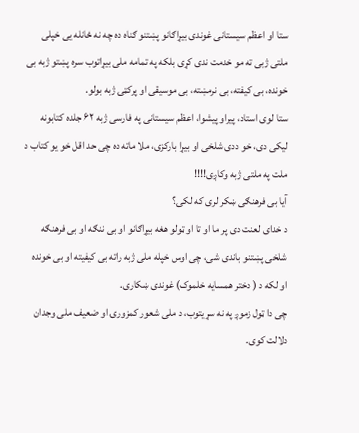ستا او اعظم سیستانی غوندی بیړاګانو پښتنو ګناه ده چه نه ځانله یی خپلی ملتی ژبی ته مو خدمت ندی کړی بلکه په تمامه ملی بیړاتوب سره پښتو ژبه بی خونده، بی کیفته، بی نرمښته، بی موسیقی او پرکټۍ ژبه بولو.
ستا لوی استاد، پیراو پیشوا، اعظم سیستانی په فارسی ژبه ۶۲ جلده کتابونه لیکی دی، خو ددی شلخی او بیړا بارکزی، ملا ماته ده چی حد اقل خو یو کتاب د ملت په ملتی ژبه وکاږی!!!!
آیا بی فرهنګی ښکر لری که لکۍ؟
د خدای لعنت دی پر ما او تا او ټولو هغه بیړاګانو او بی ننګه او بی فرهنګه شلخی پښتنو باندی شی، چی اوس خپله ملی ژبه راته بی کیفیته او بی خونده او لکه د ( دختر همسایه خلموک) غوندی ښکاری.
چی دا ټول زموږ په نه سړیتوب، د ملی شعور کمزورۍ او ضعیف ملی وجدان دلالت کوی.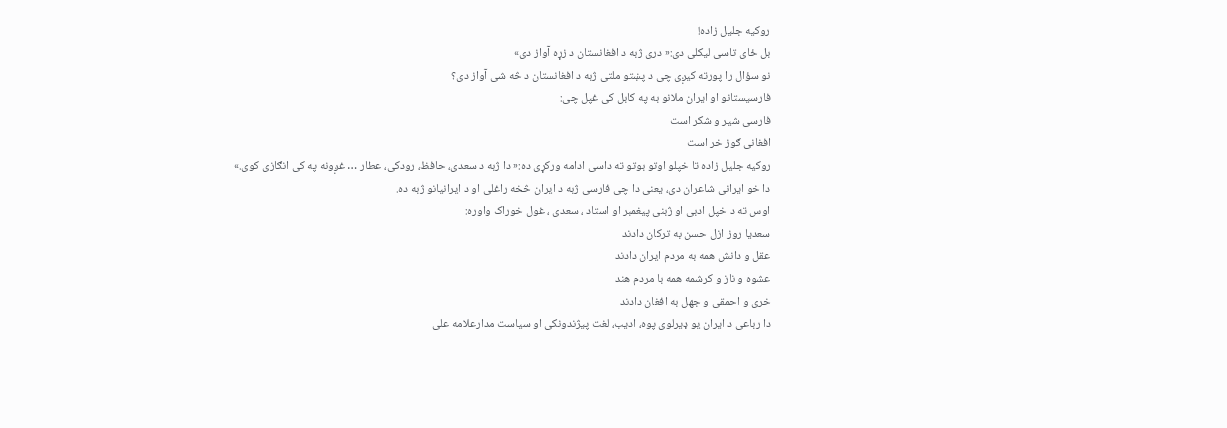روکیه جلیل زاده!
بل ځای تاسی لیکلی دی:« دری ژبه د افغانستان د زړه آواز دی»
نو سؤال را پورته کیږی چی د پښتو ملتی ژبه د افغانستان د څه شی آواز دی؟
فارسیستانو او ایران ملانو به په کابل کی غپل چی:
فارسی شیر و شکر است
افغانی ګوز خر است
روکیه جلیل زاده تا خپلو اوتو بوتو ته داسی ادامه ورکړی ده:« دا ژبه د سعدی، حافظ، رودکی، عطار … غږونه په کی انګازی کوی.»
دا خو ایرانی شاعران دی، یعنی دا چی فارسی ژبه د ایران څخه راغلی او د ایرانیانو ژبه ده.
اوس ته د خپل ادبی او ژبنی پیغمبر او استاد ، سعدی ، غول خوراک واوره:
سعدیا روز ازل حسن به ترکان دادند
عقل و دانش همه به مردم ایران دادند
عشوه و ناز و کرشمه همه با مردم هند
خری و احمقی و جهل به افغان دادند
دا رباعی د ایران یو ډیرلوی پوه، ادیب، لغت پیژندونکی او سیاست مدارعلامه علی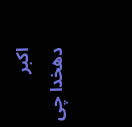اکبر دهخدا چی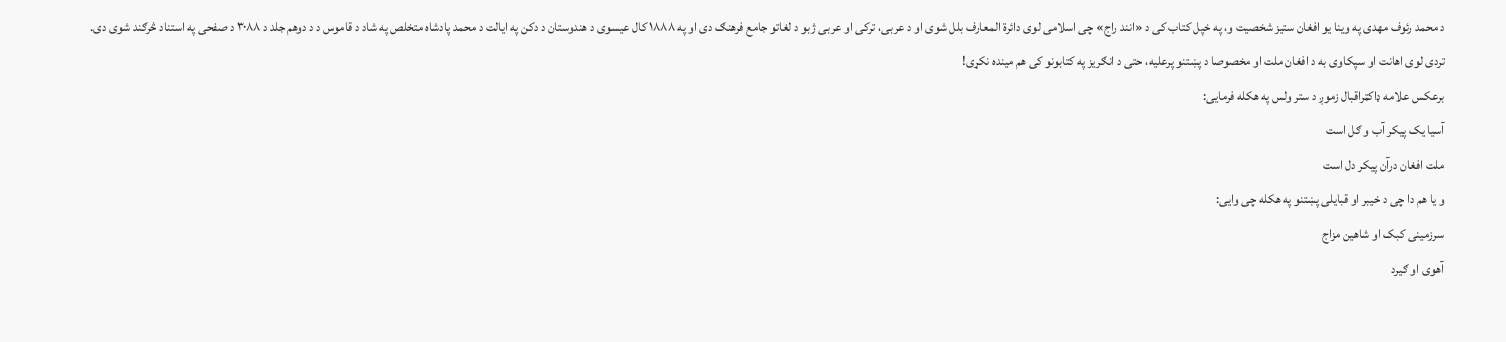د محمد رئوف مهدی په وینا یو افغان ستیز شخصیت و، په خپل کتاب کی د «انند راج» چی اسلامی لوی دائرة المعارف بلل شوی او د عربی، ترکی او عربی ژبو د لغاتو جامع فرهنګ دی او په ۱۸۸۸ کال عیسوی د هندوستان د دکن په ایالت د محمد پادشاه متخلص په شاد د قاموس د د دوهم جلد د ۳۰۸۸ د صفحی په استناد څرګند شوی دی.
تردی لوی اهانت او سپکاوی به د افغان ملت او مخصوصا د پښتنو پرعلیه، حتی د انګریز په کتابونو کی هم مینده نکړی!
برعکس علامه ډاکټراقبال زموږ د ستر ولس په هکله فرمایی:
آسیا یک پیکر آب و ګل است
ملت افغان درآن پیکر دل است
و یا هم دا چی د خیبر او قبایلی پښتنو په هکله چی وایی:
سرزمینی کبک او شاهین مزاج
آهوی او ګیرد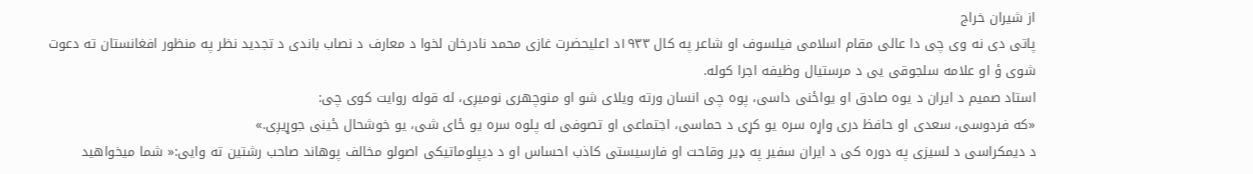از شیران خراج
پاتی دی نه وی چی دا عالی مقام اسلامی فیلسوف او شاعر په کال ۱۹۳۳د اعلیحضرت غازی محمد نادرخان لخوا د معارف د نصاب باندی د تجدید نظر په منظور افغانستان ته دعوت شوی ؤ او علامه سلجوقی یی د مرستیال وظیفه اجرا کوله.
استاد صمیم د ایران د یوه صادق او يواځنی داسی، پوه چی انسان ورته ویلای شو او منوچهری نومیږی، له قوله روایت کوی چی:
«که فردوسی، سعدی او حافظ دری واړه سره یو کړی د حماسی، اجتماعی او تصوفی له پلوه سره یو ځای شی، یو خوشحال ځینی جوړیږی.»
د دیمکراسی د لسیزی په دوره کی د ایران سفیر په ډیر وقاحت او فارسیستی کاذب احساس او د دیپلوماتیکی اصولو مخالف پوهاند صاحب رشتین ته وایی:« شما میخواهید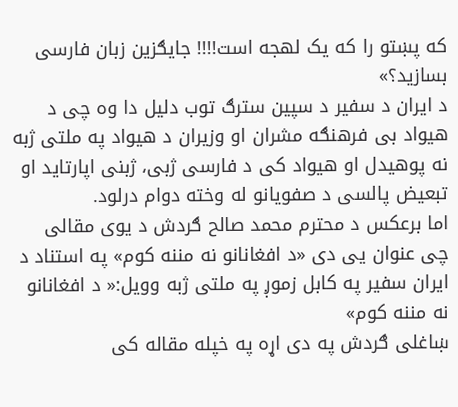که پښتو را که یک لهجه است!!!! جایګزین زبان فارسی بسازید؟»
د ایران د سفیر د سپین سترګ توب دلیل دا وه چی د هیواد بی فرهنګه مشران او وزیران د هیواد په ملتی ژبه نه پوهیدل او هیواد کی د فارسی ژبی، ژبنی اپارتاید او تبعیض پالسی د صفویانو له وخته دوام درلود.
اما برعکس د محترم محمد صالح ګردش د یوی مقالی چی عنوان یی دی «د افغانانو نه مننه کوم» په استناد د ایران سفیر په کابل زموږ په ملتی ژبه وویل:« د افغانانو نه مننه کوم»
ښاغلی ګردش په دی اړه په خپله مقاله کی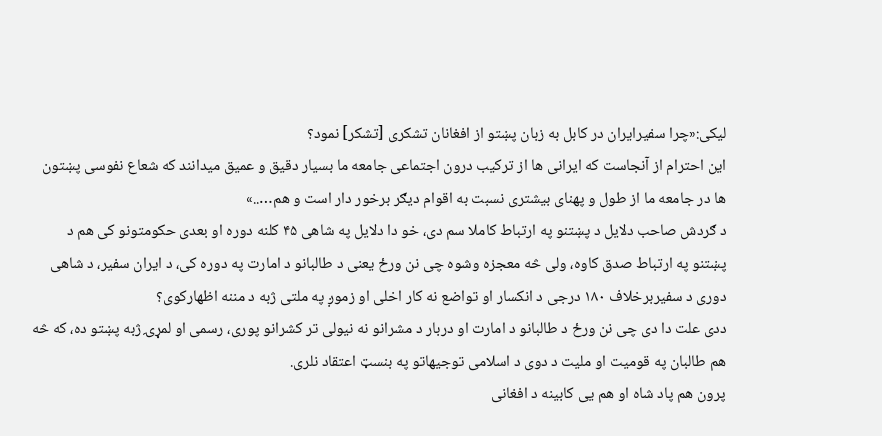لیکی:«چرا سفیرایران در کابل به زبان پښتو از افغانان تشکری [تشکر] نمود؟
این احترام از آنجاست که ایرانی ها از ترکیب درون اجتماعی جامعه ما بسیار دقیق و عمیق میدانند که شعاع نفوسی پښتون ها در جامعه ما از طول و پهنای بیشتری نسبت به اقوام دیګر برخور دار است و هم…..»
د ګردش صاحب دلایل د پښتنو په ارتباط کاملا سم دی، خو دا دلایل په شاهی ۴۵ کلنه دوره او بعدی حکومتونو کی هم د پښتنو په ارتباط صدق کاوه، ولی څه معجزه وشوه چی نن ورځ یعنی د طالبانو د امارت په دوره کی، د ایران سفیر، د شاهی دوری د سفیربرخلاف ۱۸۰ درجی د انکسار او تواضع نه کار اخلی او زموږ په ملتی ژبه د مننه اظهارکوی؟
ددی علت دا دی چی نن ورځ د طالبانو د امارت او دربار د مشرانو نه نیولی تر کشرانو پوری، رسمی او لمړۍ ژبه پښتو ده، که څه هم طالبان په قومیت او ملیت د دوی د اسلامی توجیهاتو په بنسټ اعتقاد نلری.
پرون هم پاد شاه او هم یی کابینه د افغانی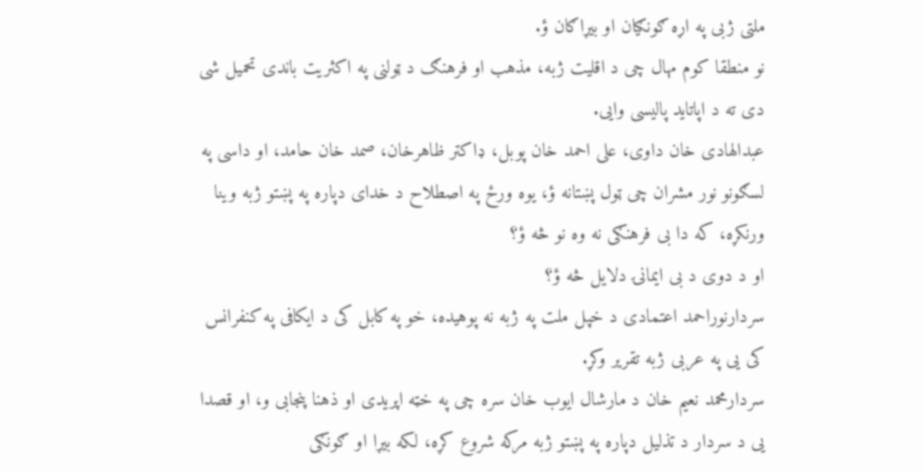ملتی ژبی په اړه ګونګیان او بیړاګان ؤ.
نو منطقا کوم مهال چی د اقلیت ژبه، مذهب او فرهنګ د ټولنی په اکثریت باندی تحمیل شی دی ته د اپاتاید پالیسی وایی.
عبدالهادی خان داوی، علی احمد خان پوبل، ډاکتر ظاهرخان، صمد خان حامد، او داسی په لسګونو نور مشران چی ټول پښتانه ؤ، یوه ورځ په اصطلاح د خدای دپاره په پښتو ژبه وینا ورنکړه، که دا بی فرهنګی نه وه نو څه ؤ؟
او د دوی د بی ایمانۍ دلایل څه ؤ؟
سردارنوراحمد اعتمادی د خپل ملت په ژبه نه پوهیده، خو په کابل کی د ایکافی په کنفرانس کی یی په عربی ژبه تقریر وکړ.
سردارمحمد نعیم خان د مارشال ایوب خان سره چی په خټه اپریدی او ذهنا پنجابی و، او قصدا یی د سردار د تذلیل دپاره په پښتو ژبه مرکه شروع کړه، لکه بیړا او ګونګی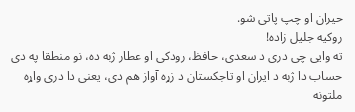حیران او چپ پاتی شو.
روکیه جلیل زاده!
ته وایی چی دری د سعدی، حافظ، رودکی او عطار ژبه ده، نو منطقا په دی حساب دا ژبه د ایران او تاجکستان د زړه آواز هم دی، یعنی دا دری واړه ملتونه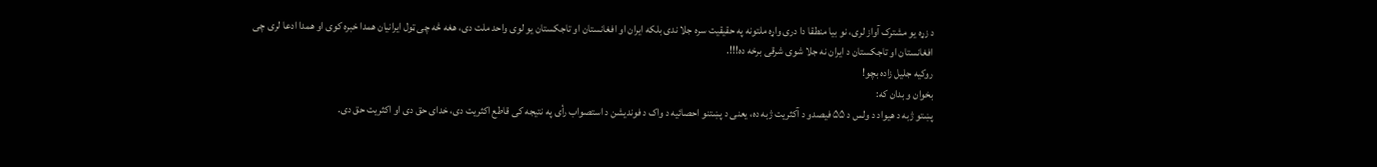د زړه یو مشترک آواز لری، نو بیا منطقا دا دری واړه ملتونه په حقیقیت سره جلا ندی بلکه ایران او افغانستان او تاجکستان یو لوی واحد ملت دی، هغه څه چی ټول ایرانیان همدا خبره کوی او همدا ادعا لری چی افغانستان او تاجکستان د ایران نه جلا شوی شرقی برخه ده!!!.
روکیه جلیل زاده بچو!
بخوان و بدان که:
پښتو ژبه د هیواد د ولس د ۵۵ فیصدو د آکثریت ژبه ده، یعنی د پښتنو احصائیه د واک د فوندیشن د استصواب رأی په نتیجه کی قاطع اکثریت دی، خدای حق دی او اکثریت حق دی.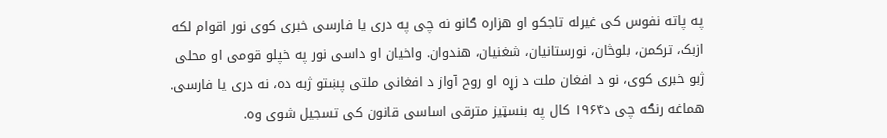په پاته نفوس کی غیرله تاجکو او هزاره ګانو نه چی په دری یا فارسی خبری کوی نور اقوام لکه ازبک، ترکمن، بلوڅان، نورستانیان، شغنیان، هندوان. واخیان او داسی نور په خپلو قومی او محلی ژبو خبری کوی، نو د افغان ملت د زړه او روح آواز د افغانی ملتی پښتو ژبه ده، نه دری یا فارسی.
هماغه رنګه چی د۱۹۶۴ کال په بنسټیز مترقی اساسی قانون کی تسجیل شوی وه.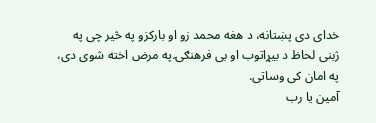خدای دی پښتانه، د هغه محمد زو او بارکزو په څیر چی په ژبنی لحاظ د بیړاتوب او بی فرهنګۍ په مرض اخته شوی دی، په امان کی وساتی.
آمین یا رب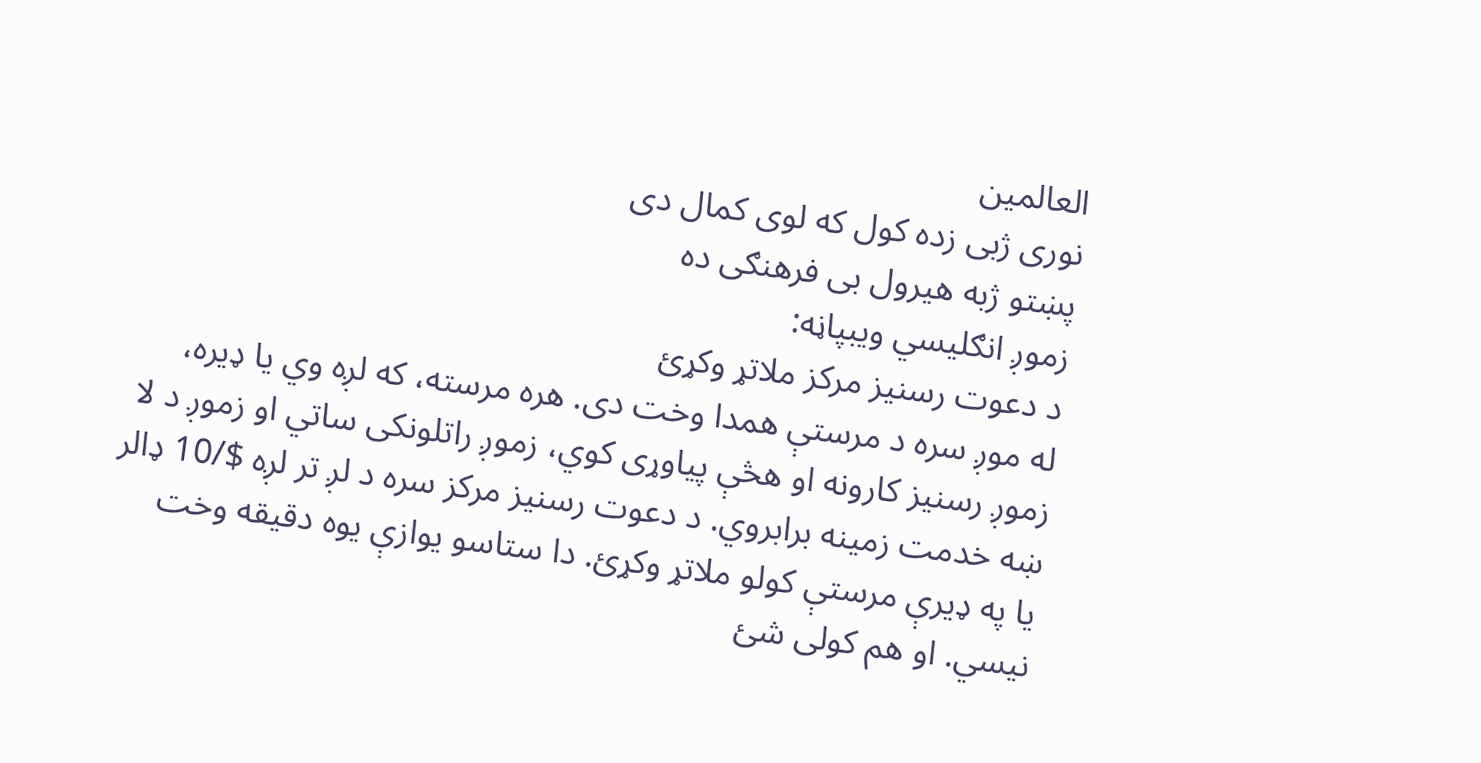العالمین
نوری ژبی زده کول که لوی کمال دی
پښتو ژبه هیرول بی فرهنګی ده
زموږ انګلیسي ویبپاڼه:
د دعوت رسنیز مرکز ملاتړ وکړئ
له موږ سره د مرستې همدا وخت دی. هره مرسته، که لږه وي یا ډیره، زموږ رسنیز کارونه او هڅې پیاوړی کوي، زموږ راتلونکی ساتي او زموږ د لا ښه خدمت زمینه برابروي. د دعوت رسنیز مرکز سره د لږ تر لږه $/10 ډالر یا په ډیرې مرستې کولو ملاتړ وکړئ. دا ستاسو یوازې یوه دقیقه وخت نیسي. او هم کولی شئ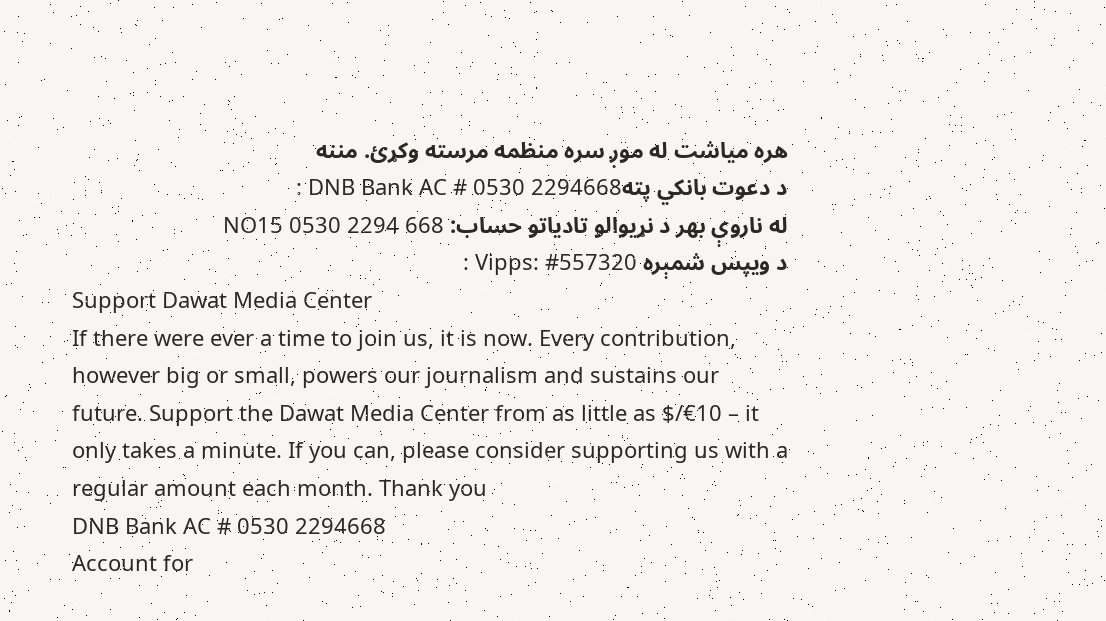هره میاشت له موږ سره منظمه مرسته وکړئ. مننه
د دعوت بانکي پتهDNB Bank AC # 0530 2294668 :
له ناروې بهر د نړیوالو تادیاتو حساب: NO15 0530 2294 668
د ویپس شمېره Vipps: #557320 :
Support Dawat Media Center
If there were ever a time to join us, it is now. Every contribution, however big or small, powers our journalism and sustains our future. Support the Dawat Media Center from as little as $/€10 – it only takes a minute. If you can, please consider supporting us with a regular amount each month. Thank you
DNB Bank AC # 0530 2294668
Account for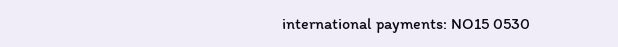international payments: NO15 0530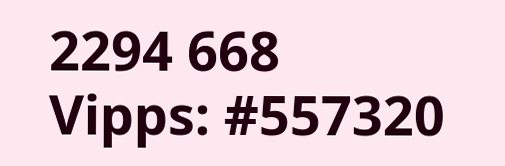2294 668
Vipps: #557320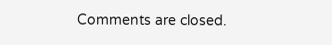Comments are closed.